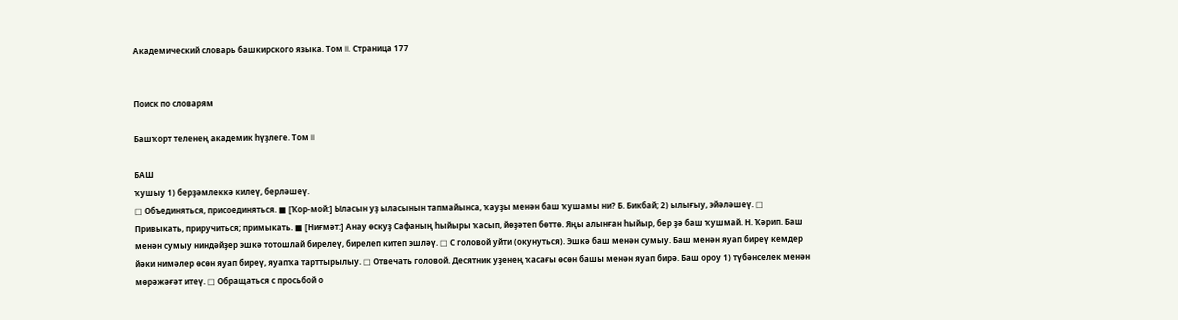Академический словарь башкирского языка. Том II. Страница 177


Поиск по словарям

Башҡорт теленең академик һүҙлеге. Том II

БАШ
ҡушыу 1) берҙәмлеккә килеү, берләшеү.
□ Объединяться, присоединяться. ■ [Ҡор-мой:] Ыласын уҙ ыласынын тапмайынса, ҡауҙы менән баш ҡушамы ни? Б. Бикбай; 2) ылығыу, эйәләшеү. □ Привыкать, приручиться; примыкать. ■ [Ниғмәт:] Анау өскуҙ Сафаның һыйыры ҡасып, йөҙәтеп бөттө. Яңы алынған һыйыр, бер ҙә баш ҡушмай. Н. Ҡәрип. Баш менән сумыу ниндәйҙер эшкә тотошлай бирелеү, бирелеп китеп эшләү. □ С головой уйти (окунуться). Эшкә баш менән сумыу. Баш менән яуап биреү кемдер йәки нимәлер өсөн яуап биреү, яуапҡа тарттырылыу. □ Отвечать головой. Десятник уҙенең ҡасағы өсөн башы менән яуап бирә. Баш ороу 1) түбәнселек менән мөрәжәғәт итеү. □ Обращаться с просьбой о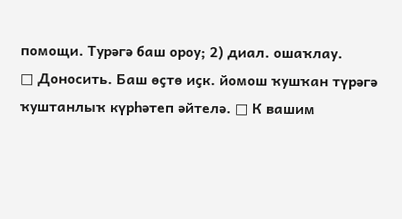помощи. Турәгә баш ороу; 2) диал. ошаҡлау.
□ Доносить. Баш өҫтө иҫк. йомош ҡушҡан түрәгә ҡуштанлыҡ күрһәтеп әйтелә. □ К вашим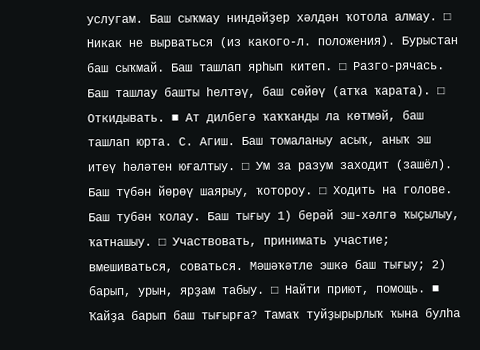услугам. Баш сыҡмау ниндәйҙер хәлдән ҡотола алмау. □ Никак не вырваться (из какого-л. положения). Бурыстан баш сыҡмай. Баш ташлап ярһып китеп. □ Разго-рячась. Баш ташлау башты һелтәү, баш сөйөү (атҡа ҡарата). □ Откидывать. ■ Ат дилбегә ҡаҡҡанды ла көтмәй, баш ташлап юрта. С. Агиш. Баш томаланыу асыҡ, аныҡ эш итеү һәләтен юғалтыу. □ Ум за разум заходит (зашёл). Баш түбән йөрөү шаярыу, ҡотороу. □ Ходить на голове. Баш тубән ҡолау. Баш тығыу 1) берәй эш-хәлгә ҡыҫылыу, ҡатнашыу. □ Участвовать, принимать участие; вмешиваться, соваться. Мәшәҡәтле эшкә баш тығыу; 2) барып, урын, ярҙам табыу. □ Найти приют, помощь. ■ Ҡайҙа барып баш тығырға? Тамаҡ туйҙырырлыҡ ҡына булһа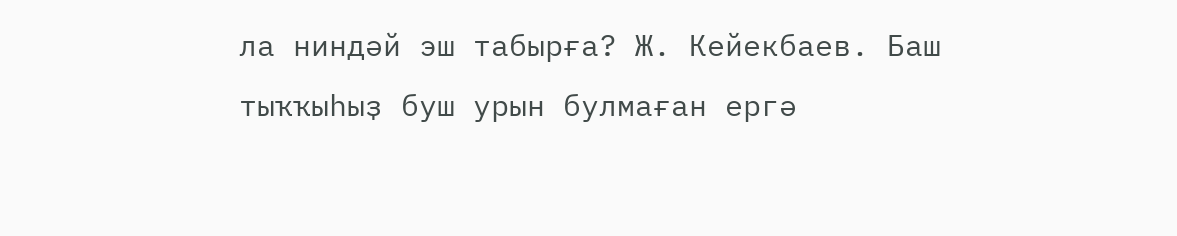ла ниндәй эш табырға? Ж. Кейекбаев. Баш тыҡҡыһыҙ буш урын булмаған ергә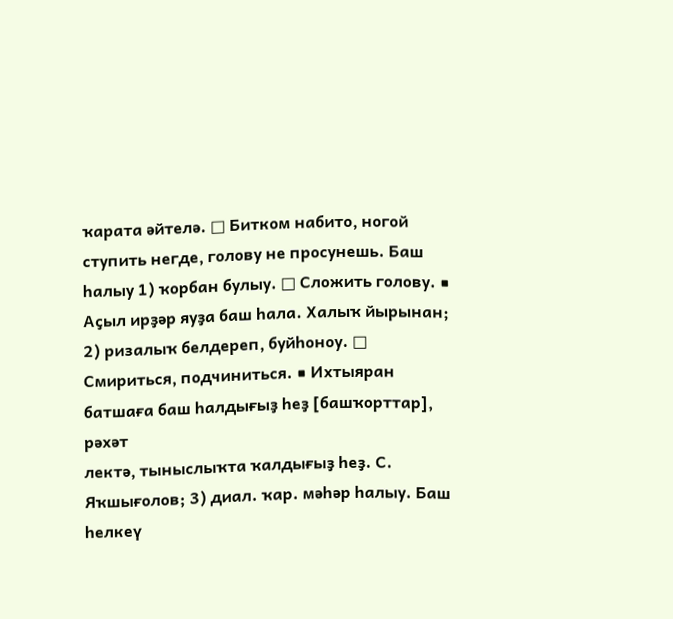ҡарата әйтелә. □ Битком набито, ногой ступить негде, голову не просунешь. Баш һалыу 1) ҡорбан булыу. □ Сложить голову. ■ Аҫыл ирҙәр яуҙа баш һала. Халыҡ йырынан; 2) ризалыҡ белдереп, буйһоноу. □ Смириться, подчиниться. ■ Ихтыяран батшаға баш һалдығыҙ һеҙ [башҡорттар], рәхәт
лектә, тыныслыҡта ҡалдығыҙ һеҙ. С. Яҡшығолов; 3) диал. ҡар. мәһәр һалыу. Баш һелкеү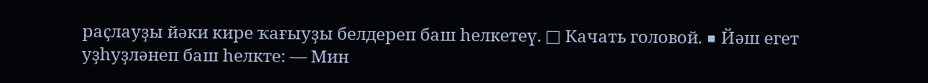раҫлауҙы йәки кире ҡағыуҙы белдереп баш һелкетеү. □ Качать головой. ■ Йәш егет уҙһуҙләнеп баш һелкте: — Мин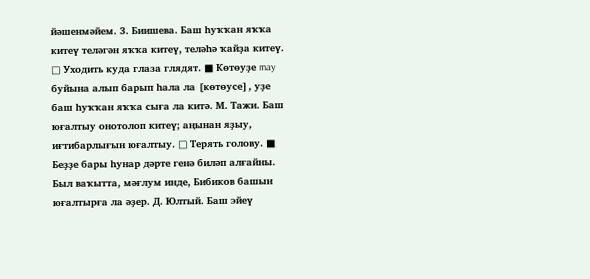йәшенмәйем. 3. Биишева. Баш һуҡҡан яҡҡа китеү теләгән яҡҡа китеү, теләһә ҡайҙа китеү.
□ Уходить куда глаза глядят. ■ Көтөуҙе may буйына алып барып һала ла [көтөусе], уҙе баш һуҡҡан яҡҡа сыға ла китә. М. Тажи. Баш юғалтыу онотолоп китеү; аңынан яҙыу, иғтибарлығын юғалтыу. □ Терять голову. ■ Беҙҙе бары һунар дәрте генә биләп алғайны. Был ваҡытта, мәғлум инде, Бибиков башын юғалтырға ла әҙер. Д. Юлтый. Баш эйеү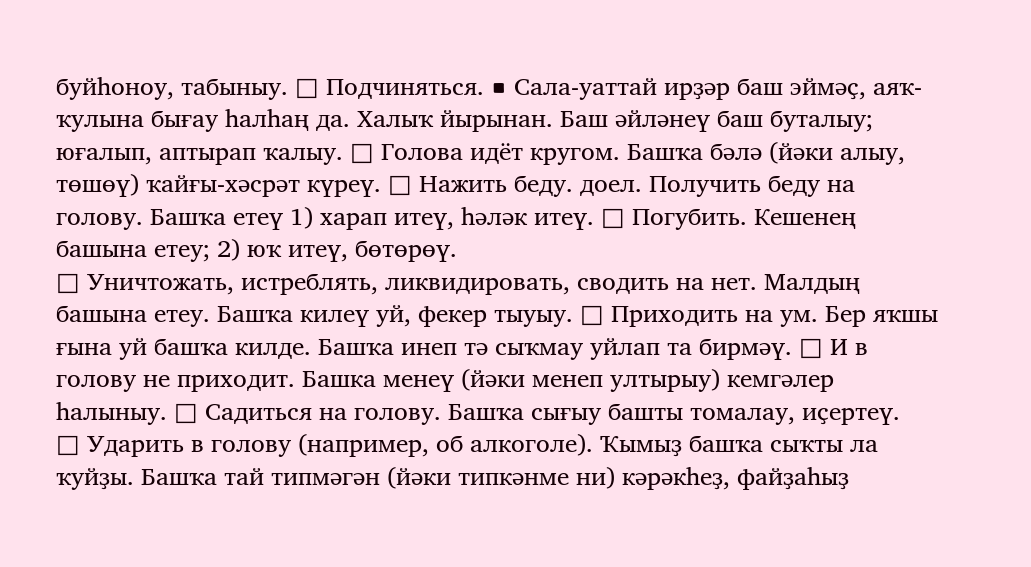буйһоноу, табыныу. □ Подчиняться. ■ Сала-уаттай ирҙәр баш эймәҫ, аяҡ-ҡулына бығау һалһаң да. Халыҡ йырынан. Баш әйләнеү баш буталыу; юғалып, аптырап ҡалыу. □ Голова идёт кругом. Башҡа бәлә (йәки алыу, төшөү) ҡайғы-хәсрәт күреү. □ Нажить беду. доел. Получить беду на голову. Башҡа етеү 1) харап итеү, һәләк итеү. □ Погубить. Кешенең башына етеу; 2) юҡ итеү, бөтөрөү.
□ Уничтожать, истреблять, ликвидировать, сводить на нет. Малдың башына етеу. Башҡа килеү уй, фекер тыуыу. □ Приходить на ум. Бер яҡшы ғына уй башҡа килде. Башҡа инеп тә сыҡмау уйлап та бирмәү. □ И в голову не приходит. Башка менеү (йәки менеп ултырыу) кемгәлер һалыныу. □ Садиться на голову. Башҡа сығыу башты томалау, иҫертеү.
□ Ударить в голову (например, об алкоголе). Ҡымыҙ башҡа сыҡты ла ҡуйҙы. Башҡа тай типмәгән (йәки типкәнме ни) кәрәкһеҙ, файҙаһыҙ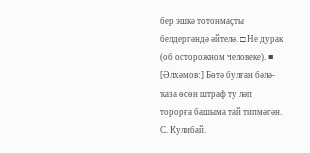бер эшкә тотонмаҫты белдергәндә әйтелә. □ Не дурак (об осторожном человеке). ■ [Әлхәмов:] Бөтә булған бәлә-ҡаза өсөн штраф ту ләп торорға башыма тай типмәгән. С. Кулибай.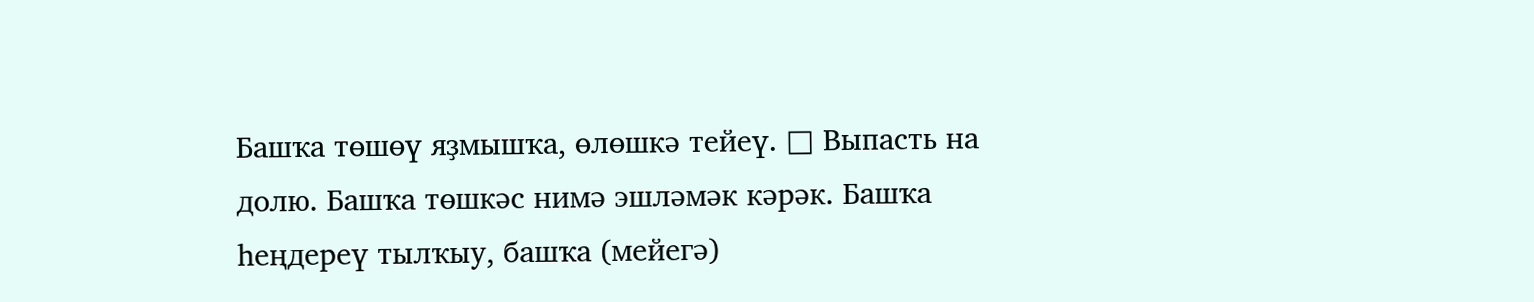Башҡа төшөү яҙмышҡа, өлөшкә тейеү. □ Выпасть на долю. Башҡа төшкәс нимә эшләмәк кәрәк. Башҡа һеңдереү тылҡыу, башҡа (мейегә)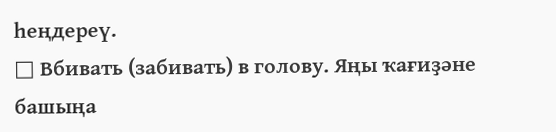һеңдереү.
□ Вбивать (забивать) в голову. Яңы ҡағиҙәне башыңа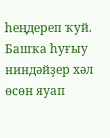һеңдереп ҡуй. Башҡа һуғыу ниндәйҙер хәл өсөн яуап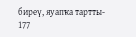биреү, яуапҡа тартты-
177